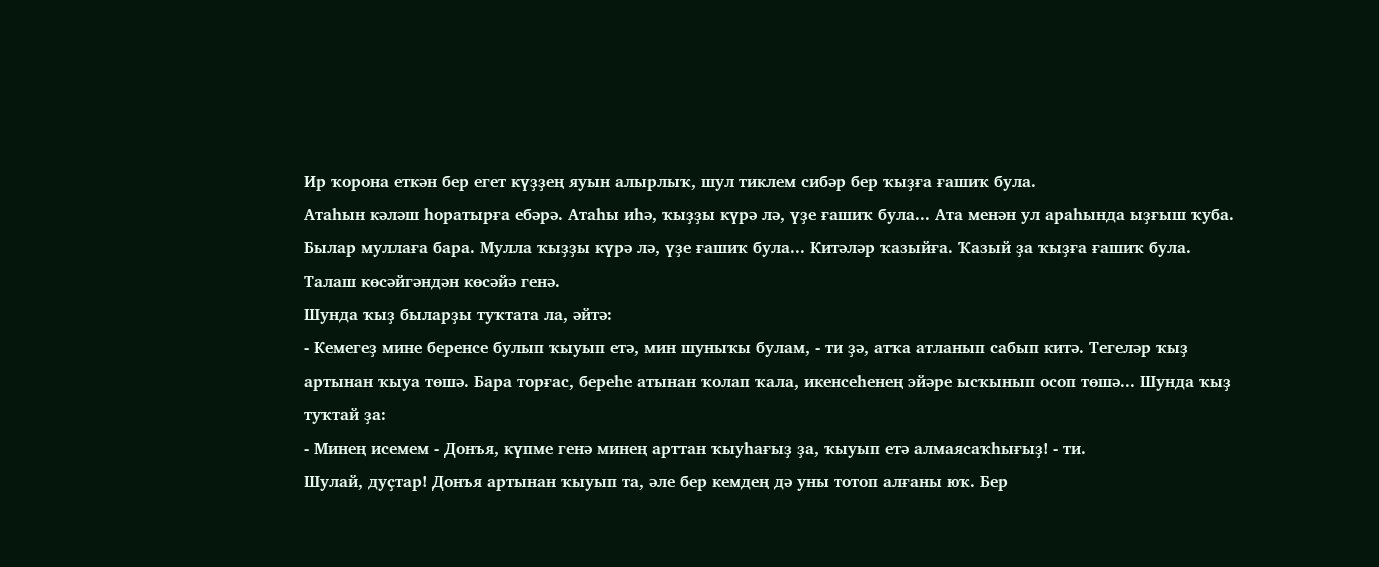Ир ҡорона еткән бер егет күҙҙең яуын алырлыҡ, шул тиклем сибәр бер ҡыҙға ғашиҡ була.
Атаһын кәләш һоратырға ебәрә. Атаһы иһә, ҡыҙҙы күрә лә, үҙе ғашиҡ була... Ата менән ул араһында ыҙғыш ҡуба. Былар муллаға бара. Мулла ҡыҙҙы күрә лә, үҙе ғашиҡ була... Китәләр ҡазыйға. Ҡазый ҙа ҡыҙға ғашиҡ була. Талаш көсәйгәндән көсәйә генә.
Шунда ҡыҙ быларҙы туҡтата ла, әйтә:
- Кемегеҙ мине беренсе булып ҡыуып етә, мин шуныҡы булам, - ти ҙә, атҡа атланып сабып китә. Тегеләр ҡыҙ артынан ҡыуа төшә. Бара торғас, береһе атынан ҡолап ҡала, икенсеһенең эйәре ысҡынып осоп төшә... Шунда ҡыҙ туҡтай ҙа:
- Минең исемем - Донъя, күпме генә минең арттан ҡыуһағыҙ ҙа, ҡыуып етә алмаясаҡһығыҙ! - ти.
Шулай, дуҫтар! Донъя артынан ҡыуып та, әле бер кемдең дә уны тотоп алғаны юҡ. Бер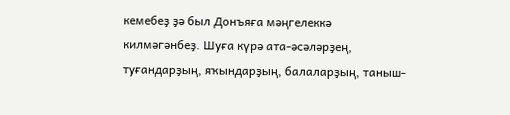кемебеҙ ҙә был Донъяға мәңгелеккә килмәгәнбеҙ. Шуға күрә ата-әсәләрҙең, туғандарҙың, яҡындарҙың, балаларҙың, таныш-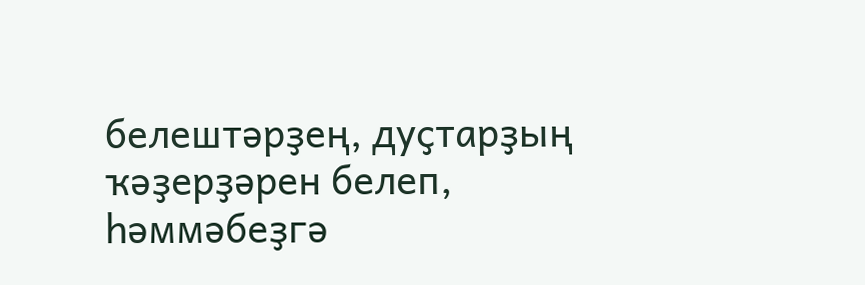белештәрҙең, дуҫтарҙың ҡәҙерҙәрен белеп, һәммәбеҙгә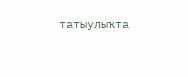татыулыҡта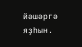йәшәргә яҙһын.